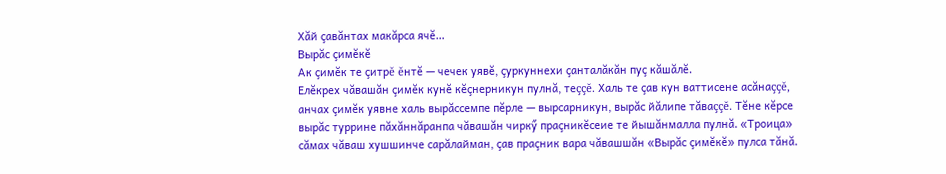Хăй çавăнтах макăрса ячĕ…
Вырăс çимĕкĕ
Ак çимĕк те çитрĕ ĕнтĕ — чечек уявĕ, çуркуннехи çанталăкăн пуç кăшăлĕ.
Елĕкрех чăвашăн çимĕк кунĕ кĕçнерникун пулнă, теççĕ. Халь те çав кун ваттисене асăнаççĕ, анчах çимĕк уявне халь вырăссемпе пĕрле — вырсарникун, вырăс йăлипе тăваççĕ. Тĕне кĕрсе вырăс туррине пăхăннăранпа чăвашăн чиркӳ праçникĕсеие те йышăнмалла пулнă. «Троица» сăмах чăваш хушшинче сарăлайман, çав праçник вара чăвашшăн «Вырăс çимĕкĕ» пулса тăнă.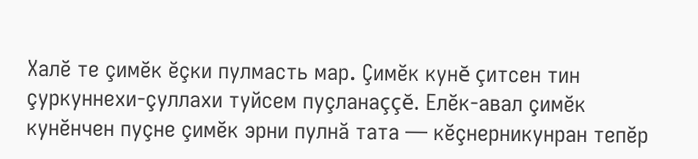Халĕ те çимĕк ĕçки пулмасть мар. Çимĕк кунĕ çитсен тин çуркуннехи-çуллахи туйсем пуçланаççĕ. Елĕк-авал çимĕк кунĕнчен пуçне çимĕк эрни пулнă тата — кĕçнерникунран тепĕр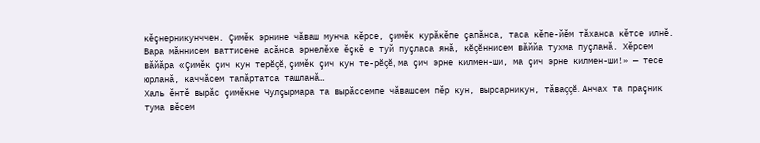кĕçнерникунччен. Çимĕк эрнине чăваш мунча кĕрсе, çимĕк курăкĕпе çапăнса, таса кĕпе-йĕм тăханса кĕтсе илнĕ. Вара мăннисем ваттисене асăнса эрнелĕхе ĕçкĕ е туй пуçласа янă, кĕçĕннисем вăййа тухма пуçланă. Хĕрсем вăйăра «Çимĕк çич кун терĕçĕ, çимĕк çич кун те-рĕçĕ, ма çич эрне килмен-ши, ма çич эрне килмен-ши!» — тесе юрланă, каччăсем тапăртатса ташланă…
Халь ĕнтĕ вырăс çимĕкне Чулçырмара та вырăссемпе чăвашсем пĕр кун, вырсарникун, тăваççĕ. Анчах та праçник тума вĕсем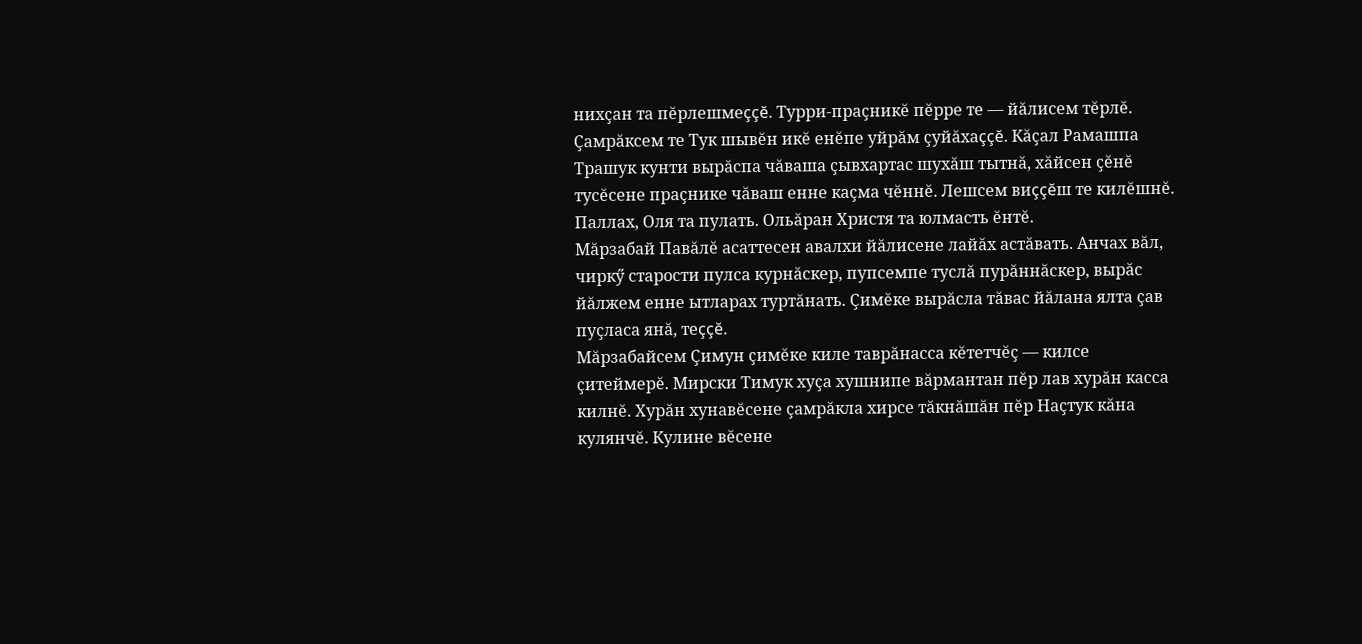нихçан та пĕрлешмеççĕ. Турри-праçникĕ пĕрре те — йăлисем тĕрлĕ. Çамрăксем те Тук шывĕн икĕ енĕпе уйрăм çуйăхаççĕ. Кăçал Рамашпа Трашук кунти вырăспа чăваша çывхартас шухăш тытнă, хăйсен çĕнĕ тусĕсене праçнике чăваш енне каçма чĕннĕ. Лешсем виççĕш те килĕшнĕ. Паллах, Оля та пулать. Ольăран Христя та юлмасть ĕнтĕ.
Мăрзабай Павăлĕ асаттесен авалхи йăлисене лайăх астăвать. Анчах вăл, чиркӳ старости пулса курнăскер, пупсемпе туслă пурăннăскер, вырăс йăлжем енне ытларах туртăнать. Çимĕке вырăсла тăвас йăлана ялта çав пуçласа янă, теççĕ.
Мăрзабайсем Çимун çимĕке киле таврăнасса кĕтетчĕç — килсе çитеймерĕ. Мирски Тимук хуçа хушнипе вăрмантан пĕр лав хурăн касса килнĕ. Хурăн хунавĕсене çамрăкла хирсе тăкнăшăн пĕр Наçтук кăна кулянчĕ. Кулине вĕсене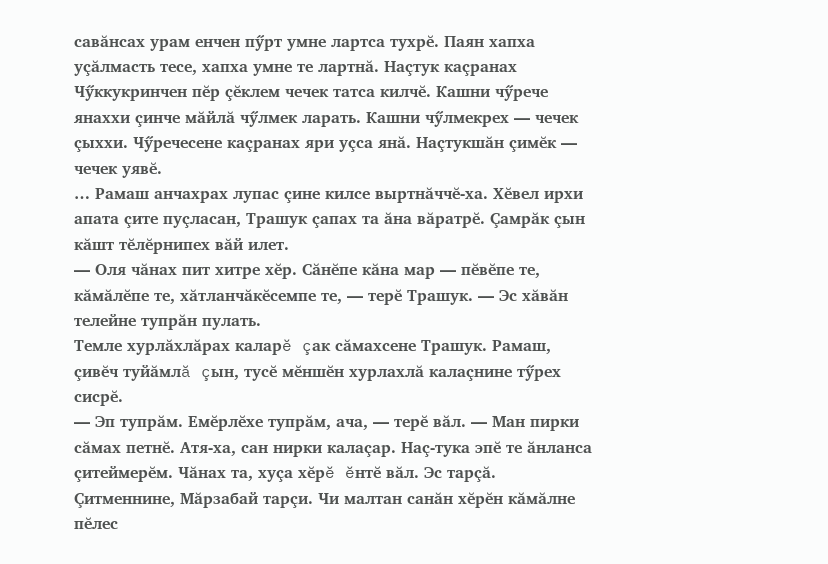савăнсах урам енчен пӳрт умне лартса тухрĕ. Паян хапха уçăлмасть тесе, хапха умне те лартнă. Наçтук каçранах Чӳккукринчен пĕр çĕклем чечек татса килчĕ. Кашни чӳрече янаххи çинче мăйлă чӳлмек ларать. Кашни чӳлмекрех — чечек çыххи. Чӳречесене каçранах яри уçса янă. Наçтукшăн çимĕк — чечек уявĕ.
… Рамаш анчахрах лупас çине килсе выртнăччĕ-ха. Хĕвел ирхи апата çите пуçласан, Трашук çапах та ăна вăратрĕ. Çамрăк çын кăшт тĕлĕрнипех вăй илет.
— Оля чăнах пит хитре хĕр. Сăнĕпе кăна мар — пĕвĕпе те, кăмăлĕпе те, хăтланчăкĕсемпе те, — терĕ Трашук. — Эс хăвăн телейне тупрăн пулать.
Темле хурлăхлăрах каларĕ çак сăмахсене Трашук. Рамаш, çивĕч туйăмлă çын, тусĕ мĕншĕн хурлахлă калаçнине тӳрех сисрĕ.
— Эп тупрăм. Емĕрлĕхе тупрăм, ача, — терĕ вăл. — Ман пирки сăмах петнĕ. Атя-ха, сан нирки калаçар. Наç-тука эпĕ те ăнланса çитеймерĕм. Чăнах та, хуçа хĕрĕ ĕнтĕ вăл. Эс тарçă. Çитменнине, Мăрзабай тарçи. Чи малтан санăн хĕрĕн кăмăлне пĕлес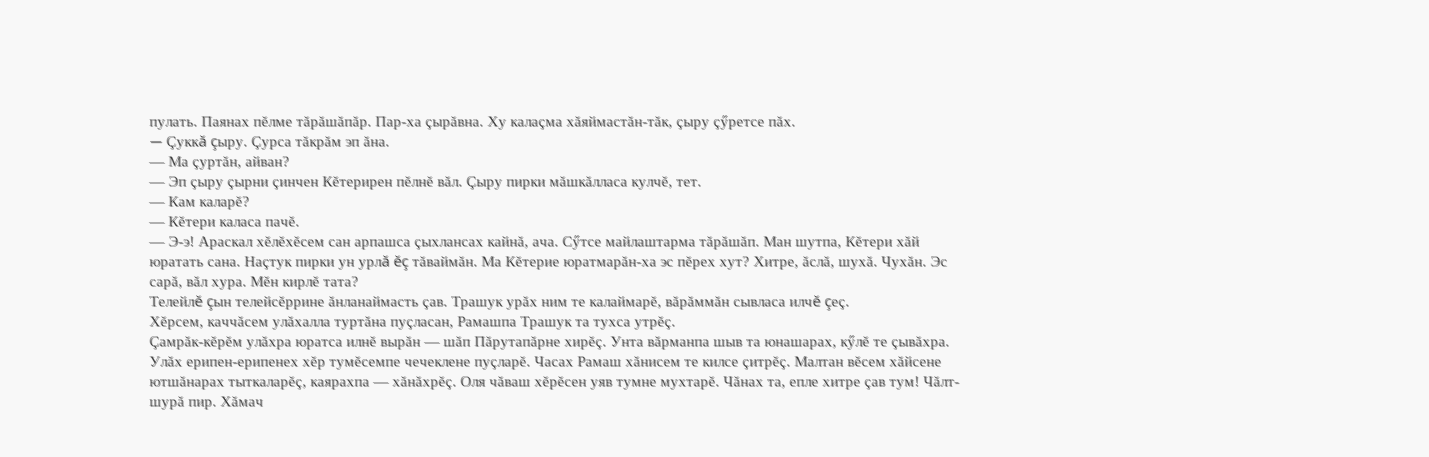пулать. Паянах пĕлме тăрăшăпăр. Пар-ха çырăвна. Ху калаçма хăяймастăн-тăк, çыру çӳретсе пăх.
— Çуккă çыру. Çурса тăкрăм эп ăна.
— Ма çуртăн, айван?
— Эп çыру çырни çинчен Кĕтерирен пĕлнĕ вăл. Çыру пирки мăшкăлласа кулчĕ, тет.
— Кам каларĕ?
— Кĕтери каласа пачĕ.
— Э-э! Араскал хĕлĕхĕсем сан арпашса çыхлансах кайнă, ача. Сӳтсе майлаштарма тăрăшăп. Ман шутпа, Кĕтери хăй юратать сана. Наçтук пирки ун урлă ĕç тăваймăн. Ма Кĕтерие юратмарăн-ха эс пĕрех хут? Хитре, ăслă, шухă. Чухăн. Эс сарă, вăл хура. Мĕн кирлĕ тата?
Телейлĕ çын телейсĕррине ăнланаймасть çав. Трашук урăх ним те калаймарĕ, вăрăммăн сывласа илчĕ çеç.
Хĕрсем, каччăсем улăхалла туртăна пуçласан, Рамашпа Трашук та тухса утрĕç.
Çамрăк-кĕрĕм улăхра юратса илнĕ вырăн — шăп Пăрутапăрне хирĕç. Унта вăрманпа шыв та юнашарах, кӳлĕ те çывăхра.
Улăх ерипен-ерипенех хĕр тумĕсемпе чечеклене пуçларĕ. Часах Рамаш хăнисем те килсе çитрĕç. Малтан вĕсем хăйсене ютшăнарах тыткаларĕç, каярахпа — хăнăхрĕç. Оля чăваш хĕрĕсен уяв тумне мухтарĕ. Чăнах та, епле хитре çав тум! Чăлт-шурă пир. Хăмач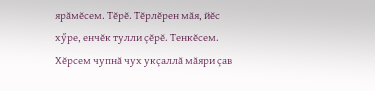ярăмĕсем. Тĕрĕ. Тĕрлĕрен мăя, йĕс хӳре, енчĕк тулли çĕрĕ. Тенкĕсем. Хĕрсем чупнă чух укçаллă мăяри çав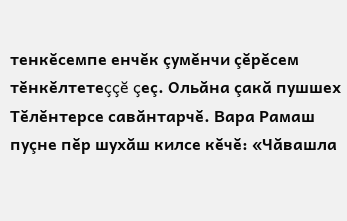тенкĕсемпе енчĕк çумĕнчи çĕрĕсем тĕнкĕлтетеççĕ çеç. Ольăна çакă пушшех Тĕлĕнтерсе савăнтарчĕ. Вара Рамаш пуçне пĕр шухăш килсе кĕчĕ: «Чăвашла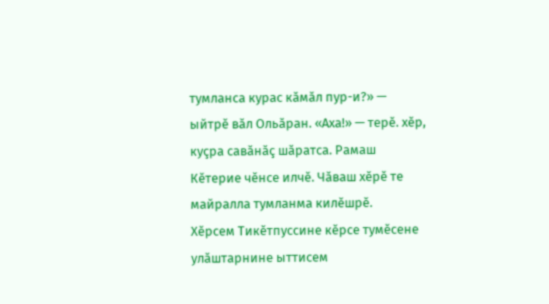тумланса курас кăмăл пур-и?» — ыйтрĕ вăл Ольăран. «Аха!» — терĕ. хĕр, куçра савăнăç шăратса. Рамаш Кĕтерие чĕнсе илчĕ. Чăваш хĕрĕ те майралла тумланма килĕшрĕ.
Хĕрсем Тикĕтпуссине кĕрсе тумĕсене улăштарнине ыттисем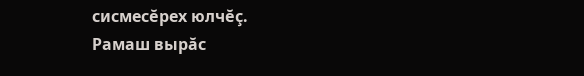сисмесĕрех юлчĕç.
Рамаш вырăс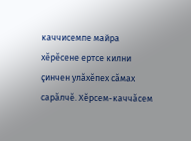каччисемпе майра хĕрĕсене ертсе килни çинчен улăхĕпех сăмах сарăлчĕ. Хĕрсем-каччăсем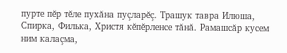пурте пĕр тĕле пухăна пуçларĕç. Трашук тавра Илюша, Спирка, Филька, Христя кĕпĕрленсе тăнă. Рамашсăр кусем ним калаçма,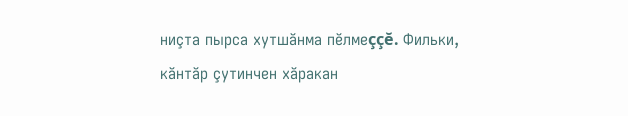ниçта пырса хутшăнма пĕлмеççĕ. Фильки, кăнтăр çутинчен хăракан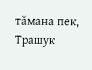тăмана пек, Трашук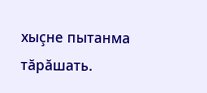хыçне пытанма тăрăшать.